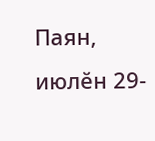Паян, июлӗн 29-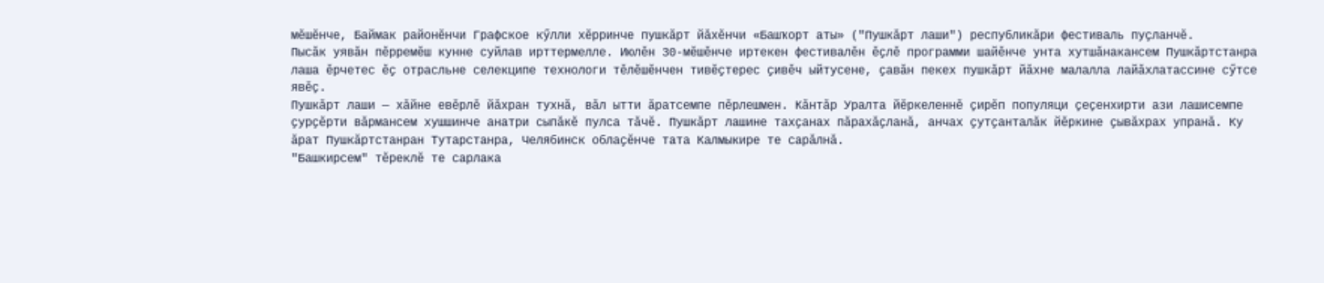мӗшӗнче, Баймак районӗнчи Графское кӳлли хӗрринче пушкӑрт йӑхӗнчи «Башҡорт аты» ("Пушкӑрт лаши") республикӑри фестиваль пуҫланчĕ.
Пысӑк уявӑн пӗрремӗш кунне суйлав ирттермелле. Июлӗн 30-мӗшӗнче иртекен фестивалӗн ӗҫлӗ программи шайӗнче унта хутшӑнакансем Пушкӑртстанра лаша ӗрчетес ӗҫ отрасльне селекципе технологи тӗлӗшӗнчен тивӗҫтерес ҫивӗч ыйтусене, ҫавӑн пекех пушкӑрт йӑхне малалла лайӑхлатассине сӳтсе явӗҫ.
Пушкӑрт лаши — хӑйне евӗрлӗ йӑхран тухнӑ, вӑл ытти ӑратсемпе пӗрлешмен. Кӑнтӑр Уралта йӗркеленнӗ ҫирӗп популяци ҫеҫенхирти ази лашисемпе ҫурҫӗрти вӑрмансем хушшинче анатри сыпăкĕ пулса тӑчӗ. Пушкӑрт лашине тахҫанах пӑрахӑҫланӑ, анчах ҫутҫанталӑк йӗркине ҫывӑхрах упранӑ. Ку ӑрат Пушкӑртстанран Тутарстанра, Челябинск облаҫӗнче тата Калмыкире те сарӑлнӑ.
"Башкирсем" тӗреклӗ те сарлака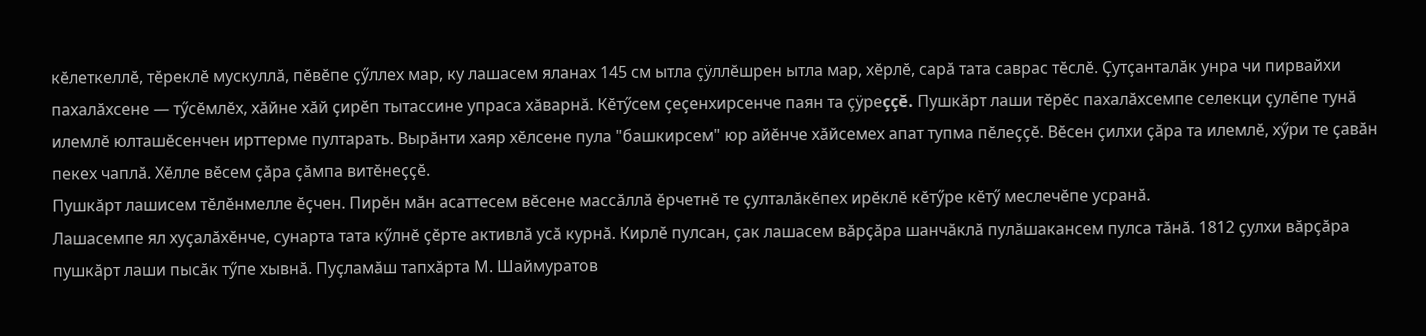кӗлеткеллӗ, тӗреклӗ мускуллӑ, пӗвӗпе ҫӳллех мар, ку лашасем яланах 145 см ытла çÿллĕшрен ытла мар, хӗрлӗ, сарӑ тата саврас тӗслӗ. Ҫутҫанталӑк унра чи пирвайхи пахалӑхсене — тӳсӗмлӗх, хӑйне хӑй ҫирӗп тытассине упраса хăварнă. Кӗтӳсем ҫеҫенхирсенче паян та çÿреççĕ. Пушкӑрт лаши тӗрӗс пахалӑхсемпе селекци ҫулӗпе тунӑ илемлӗ юлташӗсенчен ирттерме пултарать. Вырӑнти хаяр хӗлсене пула "башкирсем" юр айӗнче хӑйсемех апат тупма пӗлеҫҫӗ. Вӗсен ҫилхи ҫӑра та илемлӗ, хӳри те ҫавӑн пекех чаплӑ. Хӗлле вӗсем ҫӑра ҫӑмпа витӗнеҫҫӗ.
Пушкӑрт лашисем тӗлӗнмелле ӗҫчен. Пирӗн мӑн асаттесем вӗсене массӑллӑ ӗрчетнӗ те ҫулталӑкӗпех ирӗклӗ кӗтӳре кӗтӳ меслечӗпе усранӑ.
Лашасемпе ял хуҫалӑхӗнче, сунарта тата кӳлнӗ ҫӗрте активлӑ усӑ курнӑ. Кирлӗ пулсан, ҫак лашасем вӑрҫӑра шанчӑклӑ пулăшакансем пулса тӑнӑ. 1812 ҫулхи вӑрҫӑра пушкӑрт лаши пысӑк тӳпе хывнӑ. Пуҫламӑш тапхӑрта М. Шаймуратов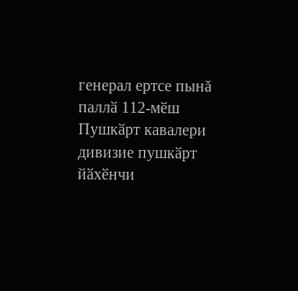генерал ертсе пынă паллӑ 112-мӗш Пушкӑрт кавалери дивизие пушкӑрт йӑхӗнчи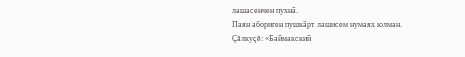лашасенчен пухнӑ.
Паян абориген пушкӑрт лашисем нумаях юлман.
Çăлкуçĕ: «Баймакский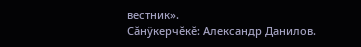вестник».
Сăнÿкерчĕкĕ: Александр Данилов.